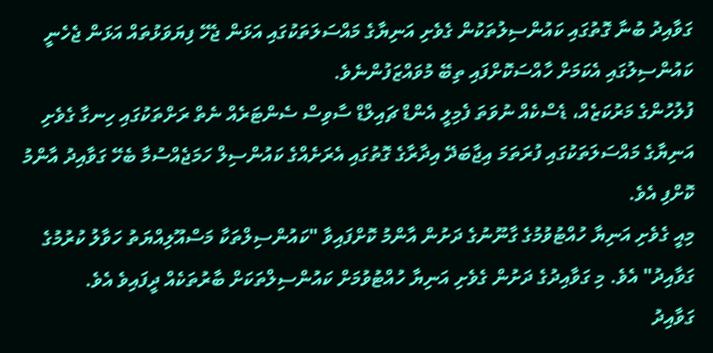ގަވާއިދު ބުނާ ގޮތުގައި ކައުންސިލުތަކުން ގެވެށި އަނިޔާގެ މައްސަލަތަކުގައި އަޅަން ޖެހޭ ފިޔަވަޅުތައް އަޅަން ޖެހެނީ ކައުންސިލުގައި އެކަމަށް ހާއްސަކޮށްފައި ތިބޭ މުވައްޒަފުންނެވެ.
ފުލުހުންގެ މަރުކަޒެއް، ޑެސްކެއް ނުވަތަ ފެމިލީ އެންޑް ޗައިލްޑް ސާވިސް ސެންޓަރެއް ނެތް ރަށްތަކުގައި ހިނގާ ގެވެށި އަނިޔާގެ މައްސަލަތަކުގައި ފުރަތަމަ އިޖާބަދޭ އިދާރާގެ ގޮތުގައި އެރަށެއްގެ ކައުންސިލް ހަމަޖެއްސުމާ ބެހޭ ގަވާއިދު އާންމު ކޮށްފި އެވެ.
މިއީ ގެވެށި އަނިޔާ ހުއްޓުވުމުގެ ގާނޫނުގެ ދަށުން އާންމު ކޮށްފައިވާ "ކައުންސިލްތަކާ މަސްއޫލިއްޔަތު ހަވާލު ކުރުމުގެ ގަވާއިދު" އެވެ. މި ގަވާއިދުގެ ދަށުން ގެވެށި އަނިޔާ ހުއްޓުވުމަށް ކައުންސިލްތަކަށް ބާރުތަކެއް ދީފައިވެ އެވެ.
ގަވާއިދު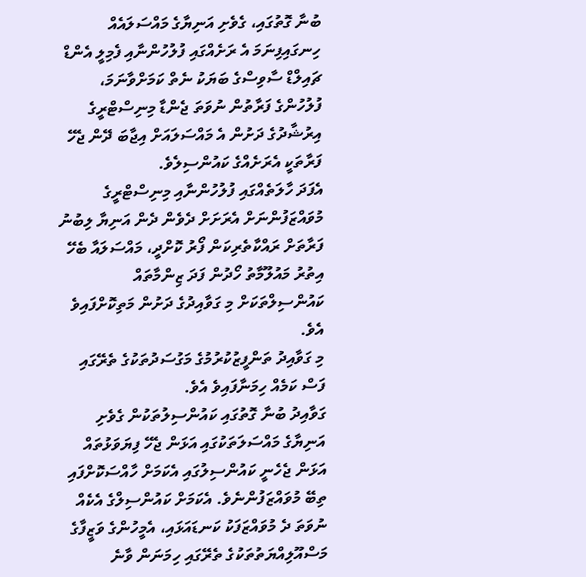ބުނާ ގޮތުގައި، ގެވެށި އަނިޔާގެ މައްސަލައެއް ހިނގައިފިނަމަ އެ ރަށެއްގައި ފުލުހުންނާއި ފެމިލީ އެންޑް ޗައިލްޑް ސާވިސްގެ ބަޔަކު ނެތް ކަމަށްވާނަމަ، ފުލުހުންގެ ފަރާތުން ނުވަތަ ޖެންޑާ މިނިސްޓްރީގެ އިރުޝާދުގެ ދަށުން އެ މައްސަލައަށް އިޖާބަ ދޭން ޖެހޭ ފަރާތަކީ އެރަށެއްގެ ކައުންސިލެވެ.
އެފަދަ ހާލަތެއްގައި ފުލުހުންނާއި މިނިސްޓްރީގެ މުވައްޒަފުންނަށް އެރަށަށް ދެވެން ދެން އަނިޔާ ލިބުނު ފަރާތަށް ރައްކާތެރިކަން ފޯރު ކޮށްދީ، މައްސަލައާ ބެހޭ އިތުރު މައުލޫމާތު ހޯދުން ފަދަ ޒިންމާތައް ކައުންސިލްތަކަށް މި ގަވާއިދުގެ ދަށުން މަތިކޮށްފައިވެ އެވެ.
މި ގަވާއިދު ތަންފީޒުކުރުމުގެ މަގުސަދުތަކުގެ ތެރޭގައި ފަސް ކަމެއް ހިމަނާފައިވެ އެވެ.
ގަވާއިދު ބުނާ ގޮތުގައި ކައުންސިލުތަކުން ގެވެށި އަނިޔާގެ މައްސަލަތަކުގައި އަޅަން ޖެހޭ ފިޔަވަޅުތައް އަޅަން ޖެހެނީ ކައުންސިލުގައި އެކަމަށް ހާއްސަކޮށްފައި ތިބޭ މުވައްޒަފުންނެވެ. އެކަމަށް ކައުންސިލްގެ އެކެއް ނުވަތަ ދެ މުވައްޒަފަކު ކަނޑައަޅައި، އެމީހުންގެ ވަޒީފާގެ މަސްއޫލިއްޔަތުތަކުގެ ތެރޭގައި ހިމަނަން ވާނެ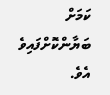ކަމަށް ބަޔާންކޮށްފައިވެ އެވެ.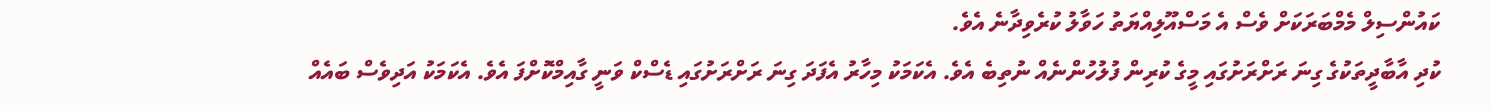ކައުންސިލް މެމްބަރަކަށް ވެސް އެ މަސްއޫލިއްޔަތު ހަވާލު ކުރެވިދާނެ އެވެ.
ކުދި އާބާދީތަކުގެ ގިނަ ރަށްރަށުގައި މީގެ ކުރިން ފުލުހުންނެއް ނުތިބެ އެވެ. އެކަމަކު މިހާރު އެފަދަ ގިނަ ރަށްރަށުގައި ޑެސްކް ވަނީ ގާއިމްކޮށްފަ އެވެ. އެކަމަކު އަދިވެސް ބައެއް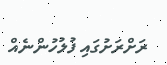ރަށްރަށުގައި ފުލުހުންނެއް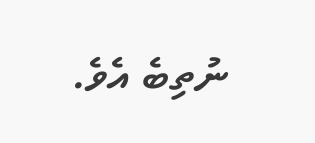ނުތިބެ އެވެ.